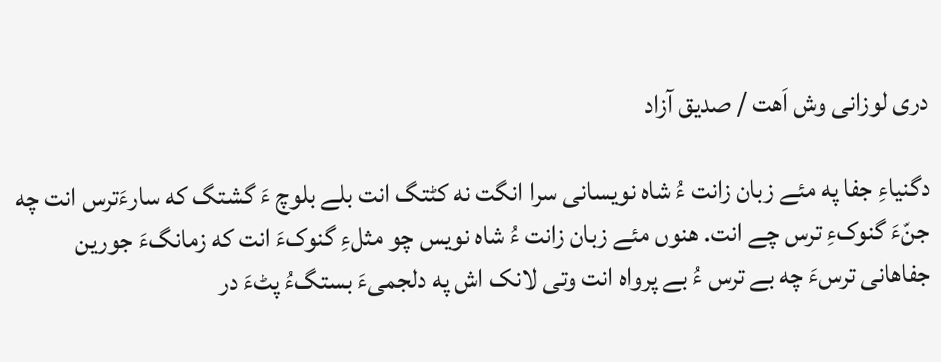دری لوزانی وش اَهت / صدیق آزاد

دگنیاءِ جفا په مئے زبان زانت ءُ شاه نویسانی سرا انگت نه کٹتگ انت بلے بلوچ ءَ گشتگ که سارءَترس انت چه جنّءَ گنوکءِ ترس چے انت. هنوں مئے زبان زانت ءُ شاه نویس چو مثلءِ گنوکءَ انت که زمانگءَ جورین جفاهانی ترسءَ چه بے ترس ءُ بے پرواه انت وتی لانک اش په دلجمیءَ بستگءُ پٹءَ در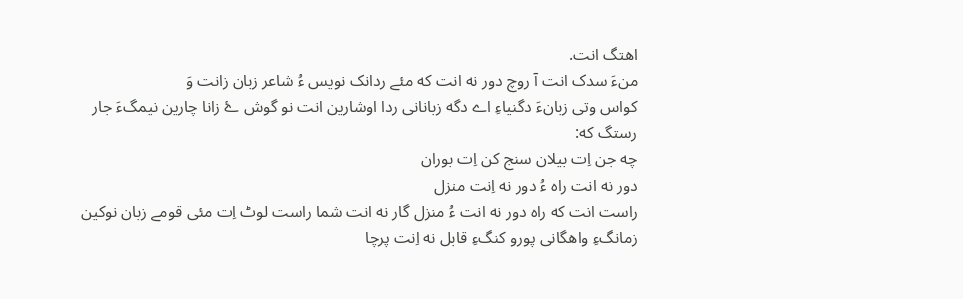اهتگ انت.
منءَ سدک انت آ روچ دور نه انت که مئے ردانک نویس ءُ شاعر زبان زانت وَ                              کواس وتی زبانءَ دگنیاءِ اے دگه زبانانی ردا اوشارین انت نو گوش ۓ زانا چارین نیمگءَ جار رستگ که:
چه جن اِت بیلان سنج کن اِت بوران
دور نه انت راه ءُ دور نه اِنت منزل
راست انت که راه دور نه انت ءُ منزل گار نه انت شما راست لوٹ اِت مئی قومے زبان نوکین زمانگءِ واهگانی پورو کنگءِ قابل نه اِنت پرچا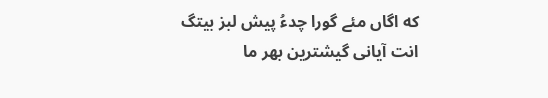که اگاں مئے گورا چدءُ پیش لبز بیتگ انت آیانی گیشترین بهر ما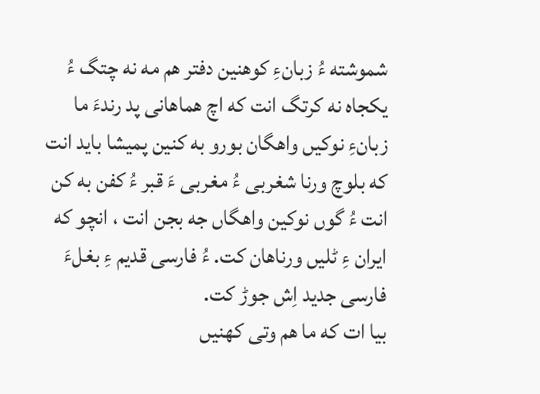شموشته ءُ زبانءِ کوهنین دفتر هم مه نه چتگ ءُ یکجاه نه کرتگ انت که اچ هماهانی پد رندءَ ما زبانءِ نوکیں واهگان بورو به کنین پمیشا باید انت که بلوچ ورنا شغربی ءُ مغربی ءَ قبر ءُ کفن به کن انت ءُ گوں نوکین واهگاں جه بجن انت ، انچو که ایران ءِ ٹلیں ورناهان کت. ءُ فارسی قدیم ءِ بغلءَ فارسی جدید اِش جوڑ کت.
بیا ات که ما هم وتی کهنیں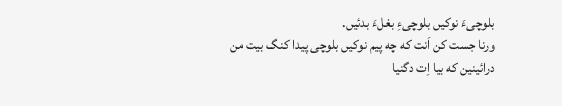بلوچیءَ نوکیں بلوچیءِ بغلءَ بدئیں.
ورنا جست کن اَنت که چه پیم نوکیں بلوچی پیدا کنگ بیت من درائینین که بیا اِت دگنیا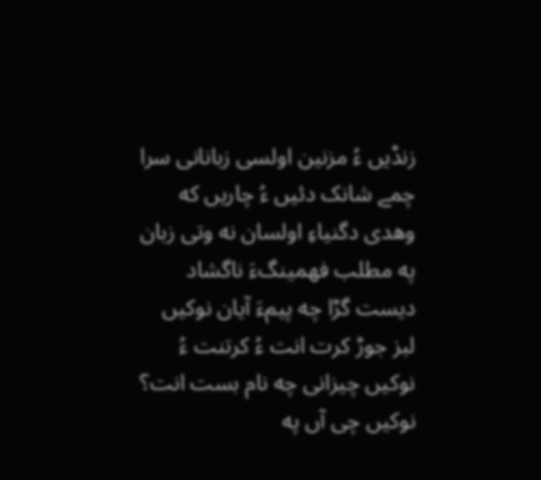زنڈیں ءُ مزنین اولسی زبانانی سرا چمے شانک دئیں ءُ چاریں که وهدی دگنیاءِ اولسان نه وتی زبان په مطلب فهمینگءَ ناگشاد دیست گڑا چه پیمءَ آیان نوکیں لبز جوڑ کرت انت ءُ کرتنت ءُ نوکیں چیزانی چه نام بست انت؟
نوکیں چی آں په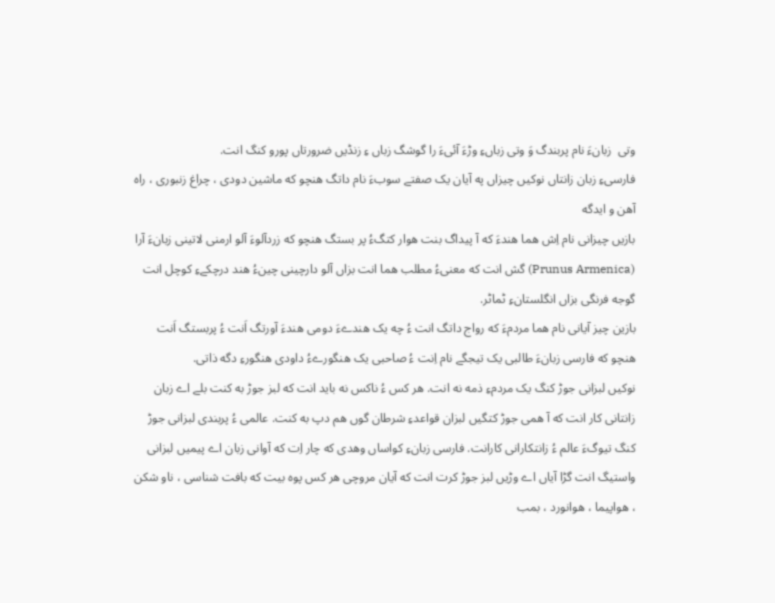وتی  زبانءَ نام پربندگ وَ وتی زباںءِ وڑءَ آئیءَ را گوشگ زباں ءِ زنڈیں ضرورتاں پورو کنگ انت.
فارسیءِ زبان زانتاں نوکیں چیزاں په آیان یک صفتے سوبءَ نام داتگ هنچو که ماشین دودی ، چراغ زنبوری ، راه آهن و ایدگه
بازیں چیزانی نام اِش هما هندءَ که آ پیداگ بنت هوار کتگءُ پر بستگ هنچو که زردآلوءَ آلو ارمنی لاتینی زبانءَ آرا (Prunus Armenica) گش انت که معنیءُ مطلب هما انت بزاں آلو دارچینی چینءُ هند درچکےءِ کوچل انت گوجه فرنگی بزاں انگلستانءِ ٹماٹر.
بازین چیز آیانی نام هما مردمءَ که رواج داتگ انت ءُ چه یک هندےءَ دومی هندءَ آورتگ اَنت ءُ پربستگ اَنت هنچو که فارسی زبانءَ طالبی یک تیجگے نام اِنت ءُ صاحبی یک هنگورےءُ داودی هنگورءِ دگه ذاتی.
نوکیں لبزانی جوڑ کنگ یک مردمءِ ذمه نه انت. هر کس ءُ ناکس نه باید انت که لبز جوڑ به کنت بلے اے زبان زانتانی کار انت که آ همی جوڑ کتگیں لبزان قواعدءِ شرطان گوں هم دپ به کنت. عالمی ءُ پربندی لبزانی جوڑ کنگ تیوگءَ عالم ءُ زانتکارانی کارانت. فارسی زبانءِ کواساں وهدی که چار اِت که آوانی زبان اے پیمیں لبزانی واستیگ انت گڑا آیاں اے وڑیں لبز جوڑ کرت انت که آیان مروچی هر کس پوه بیت که بافت شناسی ، ناو شکن ، هواپیما ، هوانورد ، بمب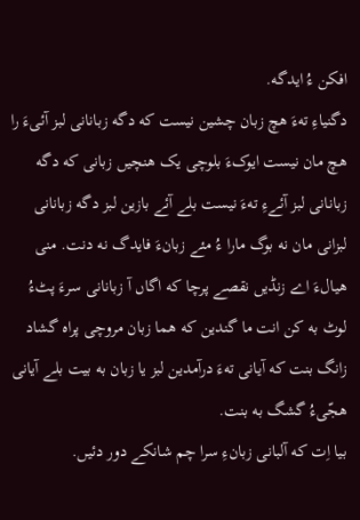افکن ءُ ایدگه.
دگنیاءِ تهءَ هچ زبان چشین نیست که دگه زبانانی لبز آئیءَ را هچ مان نیست ایوکءَ بلوچی یک هنچیں زبانی که دگه زبانانی لبز آئےءِ تهءَ نیست بلے آئے بازین لبز دگه زبانانی لبزانی مان نه بوگ مارا ءُ مئے زبانءَ فایدگ نه دنت. منی هیالءَ اے زنڈیں نقصے پرچا که اگاں آ زبانانی سرءَ پٹءُ لوٹ به کن انت ما گندین که هما زبان مروچی پراه گشاد زانگ بنت که آیانی تهءَ درآمدین لبز یا زبان به بیت بلے آیانی هجّیءُ گشگ به بنت.
بیا اِت که آلبانی زبانءِ سرا چم شانکے دور دئیں.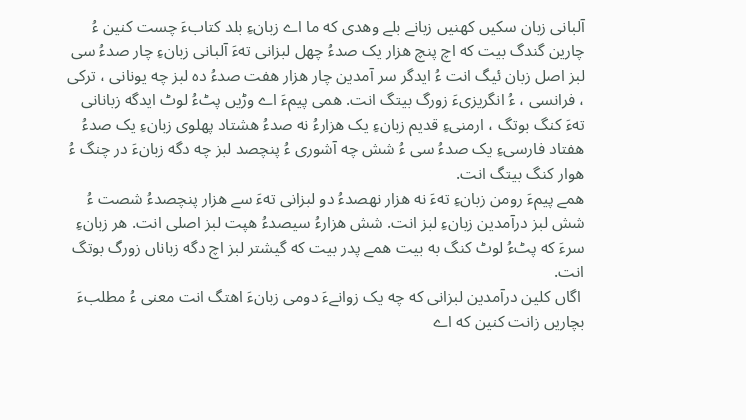آلبانی زبان سکیں کهنیں زبانے بلے وهدی که ما اے زبانءِ بلد کتابءَ چست کنین ءُ چارین گندگ بیت که اچ پنچ هزار یک صدءُ چهل لبزانی تهءَ آلبانی زبانءِ چار صدءُ سی لبز اصل زبان ئیگ انت ءُ ایدگر سر آمدین چار هزار هفت صدءُ ده لبز چه یونانی ، ترکی ، فرانسی ، ءُ انگریزیءَ زورگ بیتگ انت. همی پیمءَ اے وڑیں پٹءُ لوٹ ایدگه زبانانی تهءَ کنگ بوتگ ، ارمنیءِ قدیم زبانءِ یک هزارءُ نه صدءُ هشتاد پهلوی زبانءِ یک صدءُ هفتاد فارسیءِ یک صدءُ سی ءُ شش چه آشوری ءُ پنچصد لبز چه دگه زبانءَ در چنگ ءُ هوار کنگ بیتگ انت.
همے پیمءَ رومن زبانءِ تهءَ نه هزار نهصدءُ دو لبزانی تهءَ سے هزار پنچصدءُ شصت ءُ شش لبز درآمدین زبانءِ لبز انت. شش هزارءُ سیصدءُ هپت لبز اصلی انت. هر زبانءِ سرءَ که پٹءُ لوٹ کنگ به بیت همے پدر بیت که گیشتر لبز اچ دگه زباناں زورگ بوتگ انت.
 اگاں کلین درآمدین لبزانی که چه یک زوانےءَ دومی زبانءَ اهتگ انت معنی ءُ مطلبءَ بچاریں زانت کنین که اے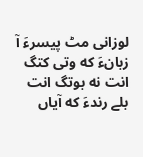لوزانی مٹ پیسرءَ آ زبانءَ که وتی کتگ انت نه بوتگ انت بلے رندءَ که آیاں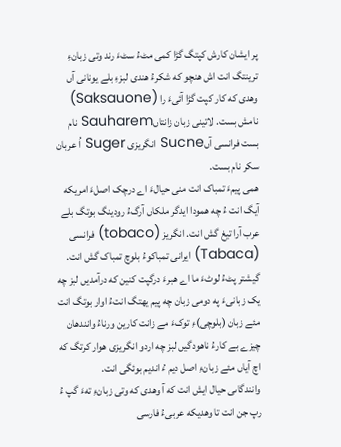پر ایشان کارش کپتگ گڑا کمی مٹءُ سٹءَ رند وتی زبانءِ ترینتگ انت اش هنچو که شکرءُ هندی لبزءِ بلے یونانی آں وهدی که کار کپت گڑا آئیءَ را (Saksauone) نامش بست. لاتینی زبان زانتاںSauharem نام بست فرانسی آںSucne انگریزی Suger اُ عربان سکر نام بست.
همی پیمءَ تمباک انت منی حیالءَ اے درچک اصلءَ امریکه آیگ انت ءُ چه همودا ایدگر ملکاں آرگءُ رودینگ بوتگ بلے عرب آرا تیغ گش انت. انگریز (tobaco) فرانسی (Tabaca) ایرانی تمباکوءُ بلوچ تمباک گش انت.
گیشتر پٹءُ لوٹءَ ما اے هبرءَ درگپت کنین که درآمدیں لبز چه یک زبانیءَ په دومی زبان چه پیم یهتگ انتءُ اوار بوتگ انت
مئے زبان (بلوچی)ءِ توکءَ مے زانت کارین ورناءُ وانندهان چیزے بے کارءُ ناهودگیں لبز چه اردو انگریزی هوار کرتگ که اچ آیاں مئے زبانءِ اصل دیم ءُ اندیم بوئگی انت.
وانندگاںی حیال ایش انت که آ وهدی که وتی زبانءِ تهءَ گپ ءُ رپ جن انت تا وهدیکه عربیءُ فارسی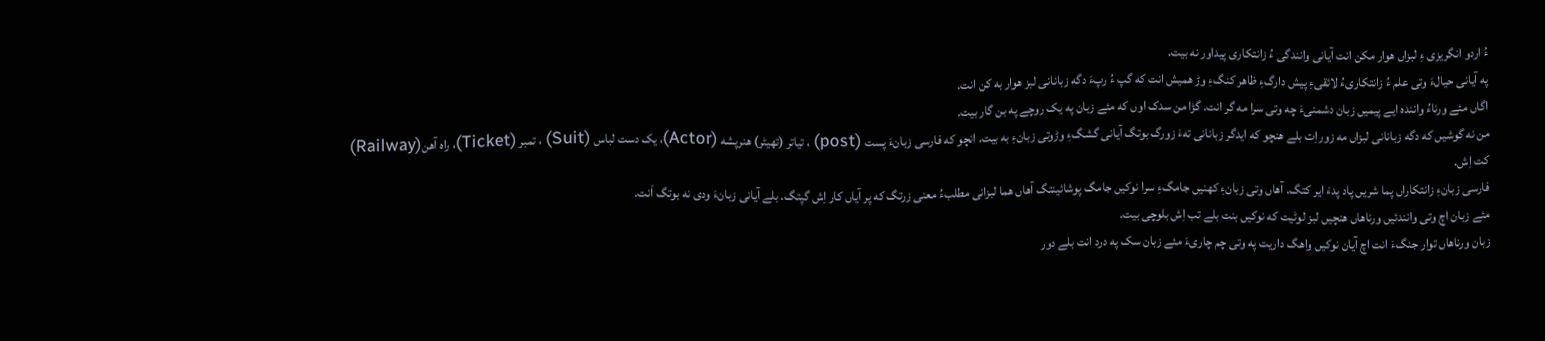ءُ اردو انگریزی ءِ لبزاں هوار مکن انت آیانی وانندگی ءُ زانتکاری پیداور نه بیت.
په آیانی حیالءَ وتی علم ءُ زانتکاریءُ لائقیءِ پیش دارگءِ ظاهر کنگءِ وڑ همیش انت که گپ ءُ رپءَ دگه زبانانی لبز هوار به کن انت.
اگاں مئے ورناءُ واننده ایے پیمیں زبان دشمنیءَ چه وتی سرا مه گر انت. گڑا من سدک اوں که مئے زبان په یک روچے په بن گار بیت.
من نه گوشیں که دگه زبانانی لبزاں مه زوراِت بلے هنچو که ایدگر زبانانی تهءَ زورگ بوتگ آیانی گشگءِ وڑوتی زبانءِ به بیت. انچو که فارسی زبانءَ پست (post) ، تیاتر (تهیٹر) هنرپشه (Actor)، یک دست لباس (Suit) ، تمبر (Ticket)، راه آهن(Railway) کت اِش.
فارسی زبانءِ زانتکاراں پما شریں پاد پدءَ ایر کتگ. آهاں وتی زبانءِ کهنیں جامگءِ سرا نوکیں جامگ پوشائینتگ آهاں هما لبزانی مطلبءُ معنی زرتگ که پر آیاں کار اِش گپتگ. بلے آیانی زبانءَ ودی نه بوتگ اَنت.
مئے زبان اچ وتی وانندئیں ورناهاں هنچیں لبز لوٹیت که نوکیں بنت بلے تب اِش بلوچی بیت.
زبان ورناهاں توار جنگءَ انت اچ آیان نوکیں واهگ داریت په وتی چم چاریءَ مئے زبان سک په درد انت بلے دور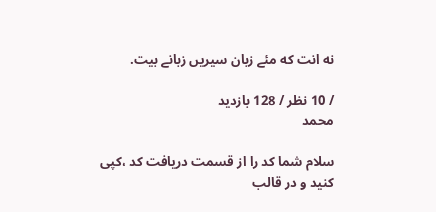نه انت که مئے زبان سیریں زبانے بیت.

/ 10 نظر / 128 بازدید
محمد

سلام شما کد را از قسمت دریافت کد ،کپی کنید و در قالب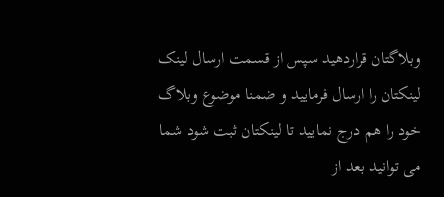وبلاگتان قراردهید سپس از قسمت ارسال لینک لینکتان را ارسال فرمایید و ضمنا موضوع وبلاگ خود را هم درج نمایید تا لینکتان ثبت شود شما می توانید بعد از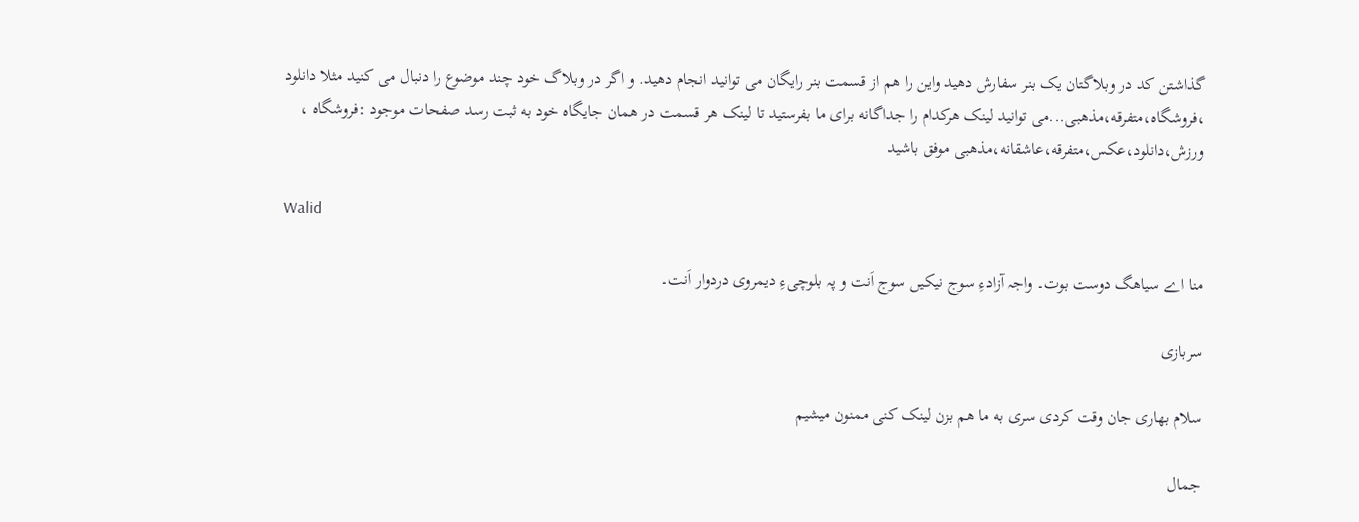گذاشتن کد در وبلاگتان یک بنر سفارش دهید واین را هم از قسمت بنر رایگان می توانید انجام دهید. و اگر در وبلاگ خود چند موضوع را دنبال می کنید مثلا دانلود ،فروشگاه،متفرقه،مذهبی...می توانید لینک هرکدام را جداگانه برای ما بفرستید تا لینک هر قسمت در همان جایگاه خود به ثبت رسد صفحات موجود :فروشگاه ، ورزش،دانلود،عکس،متفرقه،عاشقانه،مذهبی موفق باشید

Walid

منا اے سیاھگ دوست بوت۔ واجہ آزادءِ سوج نیکیں سوج اَنت و پہ بلوچیءِ دیمروی دردوار اَنت۔

سربازی

سلام بهاری جان وقت کردی سری به ما هم بزن لینک کنی ممنون میشیم

جمال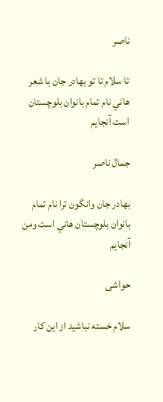ناصر

تا سلام تا تو بهادر جان با شعر هاني نام تمام بانوان بلوچستان است آنجايم

جمال ناصر

بهادر جان وانگون ترا نام تمام بانوان بلوچستان هاني است ومن آنجايم

حواشی

سلام خسته نباشید از این کار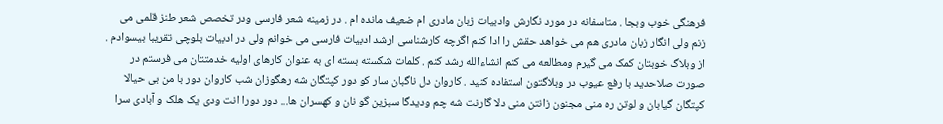فرهنگی خوب وبجا . متاسفانه در مورد نگارش وادبیات زبان مادری ام ضعیف مانده ام . در زمینه شعر فارسی ودر تخصص شعر طنز قلمی می زنم ولی انگار زبان مادری هم می خواهد حقش را ادا کنم اگرچه کارشناسی ارشد ادبیات فارسی می خوانم ولی در ادبیات بلوچی تقریبا بیسوادم . از وبلاگ خوبتان کمک می گیرم ومطالعه می کنم انشاءالله رشد کنم . کلمات شکسته بسته ای به عنوان کارهای اولیه خدمتتان می فرستم در صورت صلاحدید با رفع عیوب در وبلاگتون استفاده کنید . کاروان دل ناگبان سار کو دور کپتگان شه رهگوزان شب کاروان دور با من بی حیالا کپتگان گیابان و لوتن ره منی مجنون زانتن منی دلا گارنت شه چم ودیدگا سبزین گو نان و کهسران ها... دور دورا انت ودی یک هلک و آبادی سرا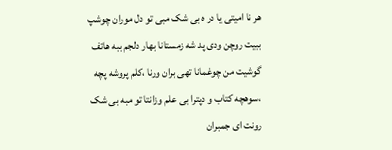هر نا امیتی یا در ه بی شک مبی تو دل موران چوشپ ببیت روچن ودی پد شه زمستانا بهار دلجم ببه هاتف گوشیت من چوغمانا تهی بران ورنا ،کلم پروشه پچه ،سوهچه کتاب و دپترا بی علم وزانتا تو مبه بی شک رونت ای جمبران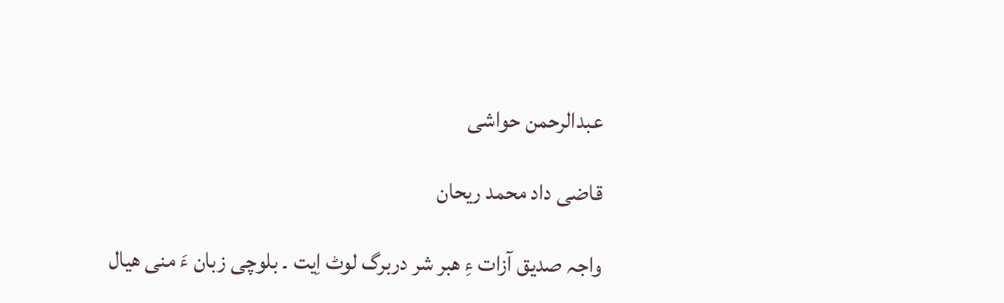عبدالرحمن حواشی

قاضی داد محمد ریحان

واجہ صدیق آزات ءِ ھبر شر دربرگ لوٹ اِیت ۔ بلوچی زبان ءَ منی ھیال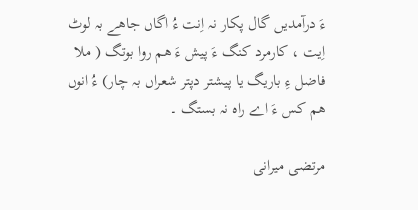ءَ درآمدیں گال پکار نہ اِنت ءُ اگاں جاھے بہ لوٹ اِیت ، کارمرد کنگ ءَ پیش ءَ ھم روا بوتگ ( ملا فاضل ءِ باریگ یا پیشتر دپتر شعراں بہ چار) ءُ انوں ھم کس ءَ اے راہ نہ بستگ ۔

مرتضی میرانی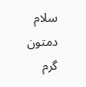سلام دمتون گرم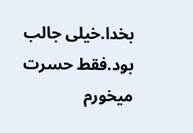بخدا.خیلی جالب بود.فقط حسرت میخورم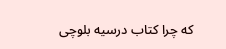که چرا کتاب درسیه بلوچی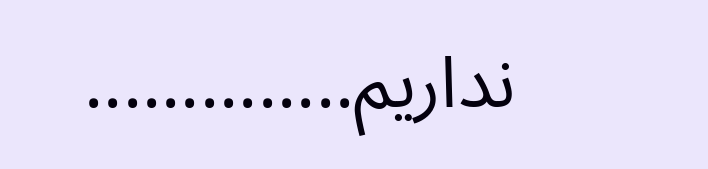نداریم..............